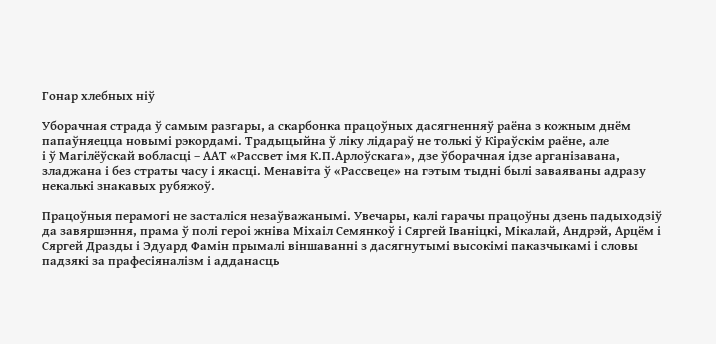Гонар хлебных ніў

Уборачная страда ў самым разгары, а скарбонка працоўных дасягненняў раёна з кожным днём папаўняецца новымі рэкордамі. Традыцыйна ў ліку лідараў не толькі ў Кіраўскім раёне, але
і ў Магілёўскай вобласці – ААТ «Рассвет імя К.П.Арлоўскага», дзе ўборачная ідзе арганізавана, зладжана і без страты часу і якасці. Менавіта ў «Рассвеце» на гэтым тыдні былі заваяваны адразу некалькі знакавых рубяжоў.

Працоўныя перамогі не засталіся незаўважанымі. Увечары, калі гарачы працоўны дзень падыходзіў да завяршэння, прама ў полі героі жніва Міхаіл Семянкоў і Сяргей Іваніцкі, Мікалай, Андрэй, Арцём і Сяргей Дразды і Эдуард Фамін прымалі віншаванні з дасягнутымі высокімі паказчыкамі і словы падзякі за прафесіяналізм і адданасць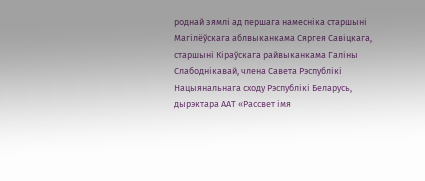роднай зямлі ад першага намесніка старшыні Магілёўскага аблвыканкама Сяргея Савіцкага, старшыні Кіраўскага райвыканкама Галіны Слабоднікавай, члена Савета Рэспублікі Нацыянальнага сходу Рэспублікі Беларусь, дырэктара ААТ «Рассвет імя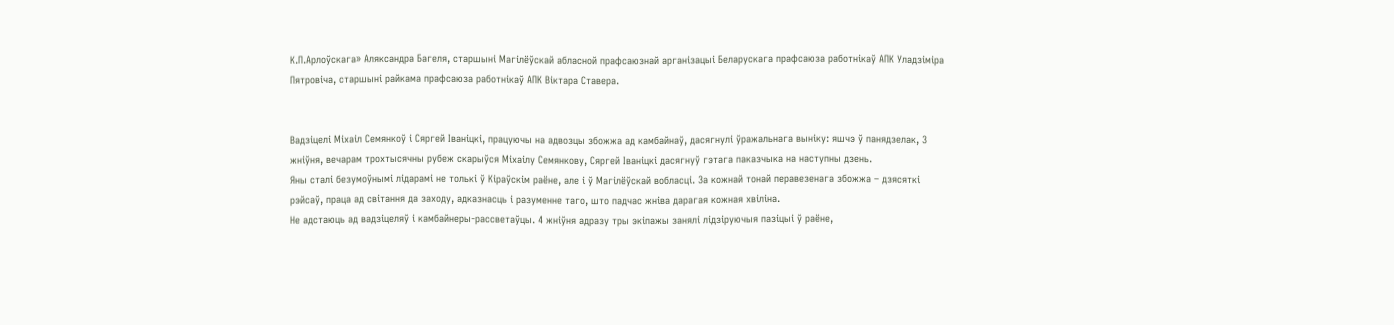К.П.Арлоўскага» Аляксандра Багеля, старшыні Магілёўскай абласной прафсаюзнай арганізацыі Беларускага прафсаюза работнікаў АПК Уладзіміра Пятровіча, старшыні райкама прафсаюза работнікаў АПК Віктара Ставера.


Вадзіцелі Міхаіл Семянкоў і Сяргей Іваніцкі, працуючы на адвозцы збожжа ад камбайнаў, дасягнулі ўражальнага выніку: яшчэ ў панядзелак, 3 жніўня, вечарам трохтысячны рубеж скарыўся Міхаілу Семянкову, Сяргей Іваніцкі дасягнуў гэтага паказчыка на наступны дзень.
Яны сталі безумоўнымі лідарамі не толькі ў Кіраўскім раёне, але і ў Магілёўскай вобласці. За кожнай тонай перавезенага збожжа – дзясяткі рэйсаў, праца ад світання да заходу, адказнасць і разуменне таго, што падчас жніва дарагая кожная хвіліна.
Не адстаюць ад вадзіцеляў і камбайнеры-рассветаўцы. 4 жніўня адразу тры экіпажы занялі лідзіруючыя пазіцыі ў раёне,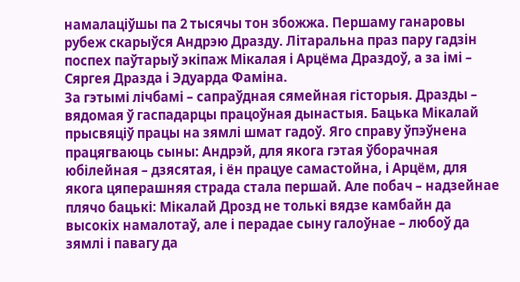намалаціўшы па 2 тысячы тон збожжа. Першаму ганаровы рубеж скарыўся Андрэю Дразду. Літаральна праз пару гадзін поспех паўтарыў экіпаж Мікалая і Арцёма Драздоў, а за імі – Сяргея Дразда і Эдуарда Фаміна.
За гэтымі лічбамі – сапраўдная сямейная гісторыя. Дразды – вядомая ў гаспадарцы працоўная дынастыя. Бацька Мікалай прысвяціў працы на зямлі шмат гадоў. Яго справу ўпэўнена працягваюць сыны: Андрэй, для якога гэтая ўборачная юбілейная – дзясятая, і ён працуе самастойна, і Арцём, для якога цяперашняя страда стала першай. Але побач – надзейнае плячо бацькі: Мікалай Дрозд не толькі вядзе камбайн да высокіх намалотаў, але і перадае сыну галоўнае – любоў да зямлі і павагу да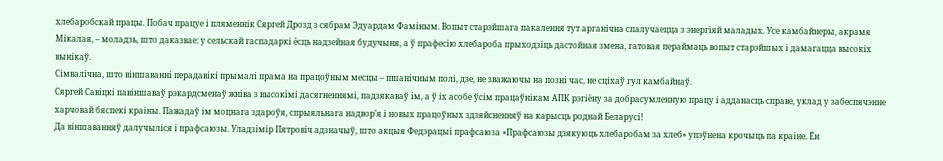хлебаробскай працы. Побач працуе і пляменнік Сяргей Дрозд з сябрам Эдуардам Фаміным. Вопыт старэйшага пакалення тут арганічна спалучаецца з энергіяй маладых. Усе камбайнеры, акрамя Мікалая, – моладзь, што даказвае: у сельскай гаспадаркі ёсць надзейная будучыня, а ў прафесію хлебароба прыходзіць дастойная змена, гатовая пераймаць вопыт старэйшых і дамагацца высокіх вынікаў.
Сімвалічна, што віншаванні перадавікі прымалі прама на працоўным месцы – пшанічным полі, дзе, не зважаючы на позні час, не сціхаў гул камбайнаў.
Сяргей Савіцкі павіншаваў рэкардсменаў жніва з высокімі дасягненнямі, падзякаваў ім, а ў іх асобе ўсім працаўнікам АПК рэгіёну за добрасумленную працу і адданасць справе, уклад у забеспячэнне харчовай бяспекі краіны. Пажадаў ім моцнага здароўя, спрыяльнага надвор’я і новых працоўных здзяйсненняў на карысць роднай Беларусі!
Да віншаванняў далучыліся і прафсаюзы. Уладзімір Пятровіч адзначыў, што акцыя Федэрацыі прафсаюза «Прафсаюзы дзякуюць хлебаробам за хлеб» упэўнена крочыць па краіне. Ён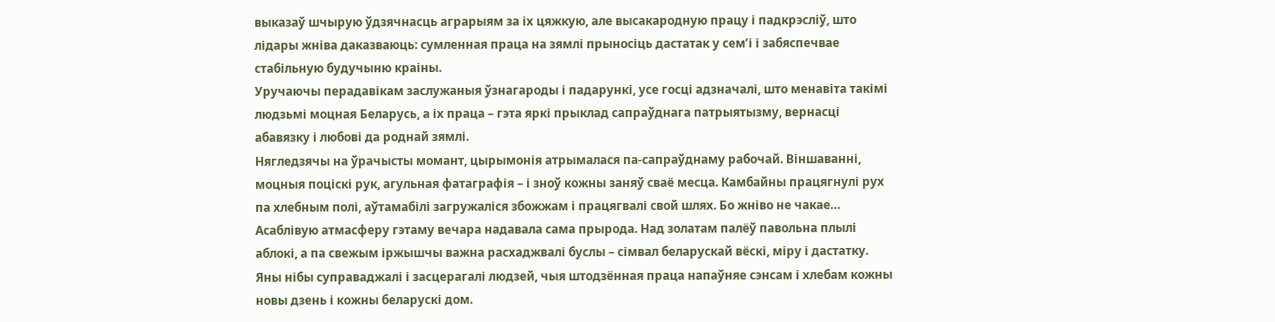выказаў шчырую ўдзячнасць аграрыям за іх цяжкую, але высакародную працу і падкрэсліў, што лідары жніва даказваюць: сумленная праца на зямлі прыносіць дастатак у сем’і і забяспечвае стабільную будучыню краіны.
Уручаючы перадавікам заслужаныя ўзнагароды і падарункі, усе госці адзначалі, што менавіта такімі людзьмі моцная Беларусь, а іх праца – гэта яркі прыклад сапраўднага патрыятызму, вернасці абавязку і любові да роднай зямлі.
Нягледзячы на ўрачысты момант, цырымонія атрымалася па-сапраўднаму рабочай. Віншаванні, моцныя поціскі рук, агульная фатаграфія – і зноў кожны заняў сваё месца. Камбайны працягнулі рух па хлебным полі, аўтамабілі загружаліся збожжам і працягвалі свой шлях. Бо жніво не чакае…
Асаблівую атмасферу гэтаму вечара надавала сама прырода. Над золатам палёў павольна плылі аблокі, а па свежым іржышчы важна расхаджвалі буслы – сімвал беларускай вёскі, міру і дастатку. Яны нібы суправаджалі і засцерагалі людзей, чыя штодзённая праца напаўняе сэнсам і хлебам кожны новы дзень і кожны беларускі дом.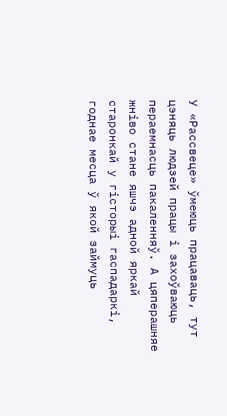У «Рассвеце» ўмеюць працаваць, тут цэняць людзей працы і захоўваюць пераемнасць пакаленняў. А цяперашняе жніво стане яшчэ адной яркай старонкай у гісторыі гаспадаркі, годнае месца ў якой займуць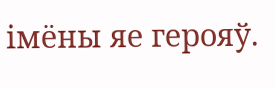імёны яе герояў.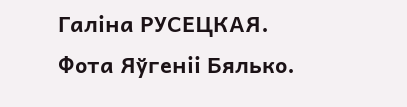Галіна РУСЕЦКАЯ.
Фота Яўгеніі Бялько.